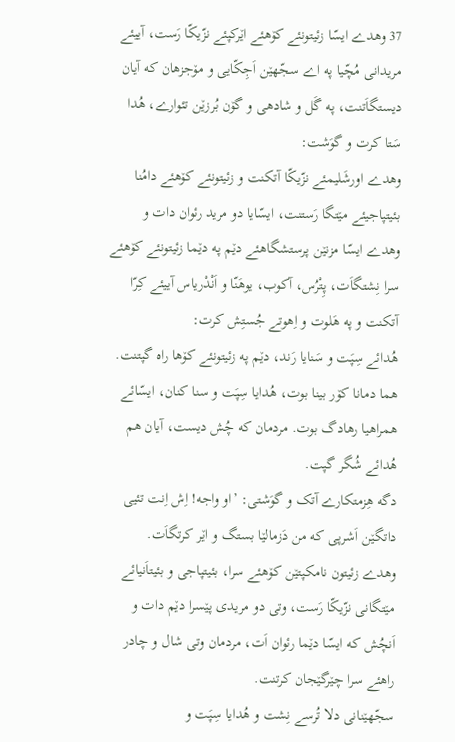37 وهدے ایسّا زئیتونئے کۆهئے اێرکپئے نزّیکّا رَست، آییئے مریدانی مُچّیا په اے سجّهێن اَجِکّایی و مۆجزهان که آیان دیستگاَتنت، په گَل و شادهی و گۆن بُرزێن تئوارے، هُدا سَتا کرت و گوَشت:
وهدے اورشَلیمئے نزّیکّا آتکنت و زئیتونئے کۆهئے دامُنا بئیتپاجیئے مێتگا رَستنت، ایسّایا دو مرید رئوان دات و
وهدے ایسّا مزنێن پرستشگاهئے دێم په دێما زئیتونئے کۆهئے سرا نِشتگاَت، پِتْرُس، آکوب، یوهَنّا و اَنْدْریاس آییئے کِرّا آتکنت و په هَلوت و اِهوتے جُستِش کرت:
هُدائے سِپَت و سَنایا رَند، دێم په زئیتونئے کۆها راه گپتنت.
هما دمانا کۆر بینا بوت، هُدایا سِپَت و سنا کنان، ایسّائے همراهیا رهادگ بوت. مردمان که چُش دیست، آیان هم هُدائے شُگر گپت.
دگه هِزمتکارے آتک و گوَشتی: ’او واجه! اِش اِنت تئیی داتگێن اَشرپی که من دَزمالێا بستگ و اێر کرتگاَت.
وهدے زئیتون نامکپتێن کۆهئے سرا، بئیتپاجی و بئیتاَنیائے مێتگانی نزّیکّا رَست، وتی دو مریدی پێسرا دێم دات و
اَنچُش که ایسّا دێما رئوان اَت، مردمان وتی شال و چادر راهئے سرا چێرگێجان کرتنت.
سجّهێنانی دلا تُرسے نِشت و هُدایا سِپَت و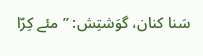سَنا کنان، گوَشتِش: ”مئے کِرّا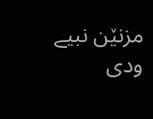مزنێن نبیے ودی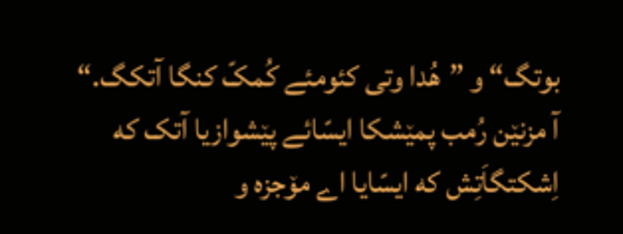بوتگ“ و ”هُدا وتی کئومئے کُمکّ کنگا آتکگ.“
آ مزنێن رُمب پمێشکا ایسّائے پێشوازیا آتک که اِشکتگاَتِش که ایسّایا اے مۆجزه و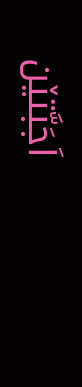اَجَبَّتێن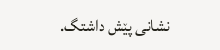نشانی پێش داشتگ.